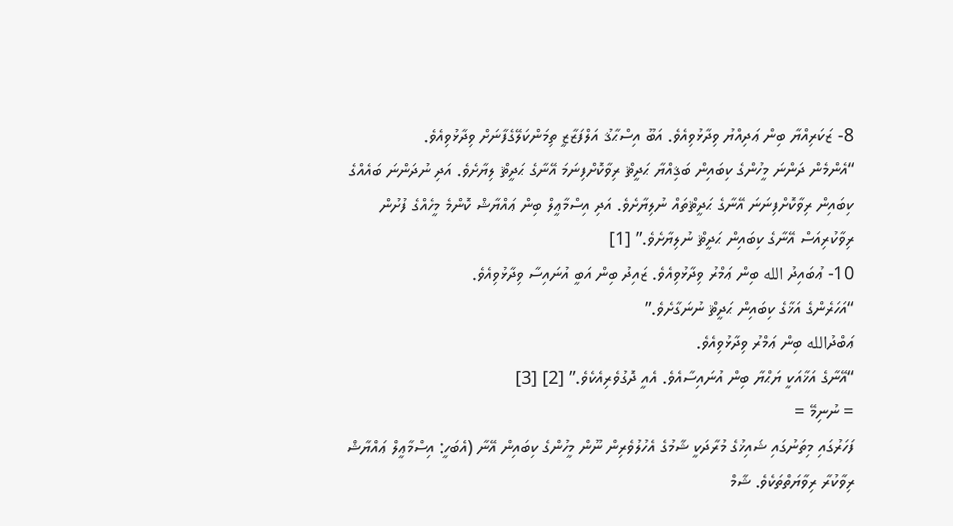8- ޒަކަރިއްޔާ ބިން ޢަދިއްޔު ވިދާޅުވިއެވެ. އަބޫ އިސްޙާޤު އަލްފަޒާޒީ ތިމަންކަލޭގެފާނަށް ވިދާޅުވިއެވެ.
“އެންމެން ދަންނަ މީހުންގެ ކިބައިން ބަޤިއްޔާ ޙަދީޘް ރިވާކޮށްފިނަމަ އޭނާގެ ޙަދީޘް ލިޔާށެވެ. އަދި ނުދަންނަ ބައެއްގެ ކިބައިން ރިވާކޮށްފިނަނަ އޭނާގެ ޙަދީޘްތައް ނުލިޔާށެވެ. އަދި އިސްމާޢީލް ބިން ޢައްޔާޝް ކޮންމެ މީހެއްގެ ފުށުން ރިވާކުރިއަސް އޭނާގެ ކިބައިން ޙަދީޘް ނުލިޔާށެވެ.” [1]
10- ޢުބައިދު الله ބިން ޢަމްރު ވިދާޅުވިއެވެ. ޒައިދު ބިން އަބީ އުނައިސާ ވިދާޅުވިއެވެ.
“އަހަރެންގެ އަޚާގެ ކިބައިން ޙަދީޘް ނުނަގާށެވެ.”
ޢަބްދުالله ބިން ޢަމްރު ވިދާޅުވިއެވެ.
“އޭނާގެ އަޚާއަކީ ޔަޙްޔާ ބިން އުނައިސާއެވެ. އެއީ ދޮގުވެރިއެކެވެ.” [2] [3]
= ނުނިމޭ =
ފަހަރުގައި މިތަނުގައި ޝައިޚުގެ މުރާދަކީ ޝާމުގެ އެހުލުވެރިން ނޫން މީހުންގެ ކިބައިން އޭނާ (އެބަހީ: އިސްމާޢީލް ޢައްޔާޝް ރިވާކުރާ ރިވާޔަތްތަކެވެ. ޝާމް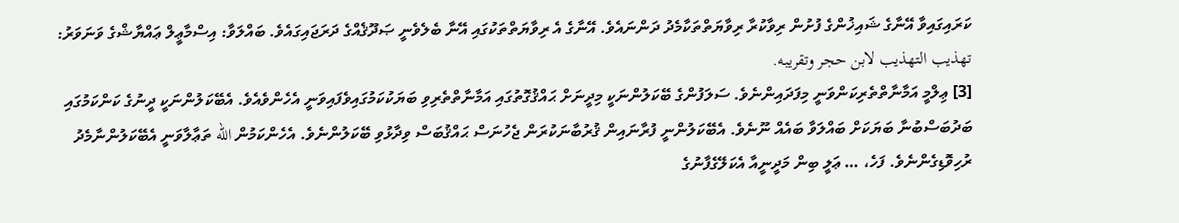ކަރައިގައިވާ އޭނާގެ ޝައިޚުންގެ ފުށުން ރިވާކުރާ ރިވާޔަތްތަކާމެދު ދަންނައެވެ. އޭނާގެ އެ ރިވާޔަތްތަކުގައި އޭނާ ބެލެވެނީ ޞަދޫޤެއްގެ ދަރަޖައިގައެވެ. ބައްލަވާ: އިސްމާޢީލް ޢައްޔާޝްގެ ވަނަވަރު: تهذيب التهذيب لابن حجر وتقريبه.
[3] ޢިލްމީ އަމާނާތްތެރިކަންވަނީ މިފަދައިންނެވެ. ސަލަފުންގެ ބޭކަލުންނަކީ މިދީނަށް ޙައްޤުގޮތުގައި އަމާނާތްތެރިވި ބަޔަކުކަމުގައިވެފައިވަނީ އެހެންވެއެވެ. އެބޭކަލުންނަކީ ދީނުގެ ކަންކަމުގައި ބަދުބަސްބުނާ ބަޔަކަށް ބައްލަވާ ބައެއް ނޫނެވެ. އެބޭކަލުންނީ ފުރާނައިން ޤުރުބާނަކުރަން ޖެހުނަސް ޙައްޤުބަސް ވިދާޅުވި ބޭކަލުންނެވެ. އެހެންކަމުން الله ތަޢާލާވަނީ އެބޭކަލުންނާމެދު ރުހިވޮޑިގެންނެވެ. ފަހެ، … ޢަލީ ބިން މަދީނީއާ އެކަލޭގެފާނުގެ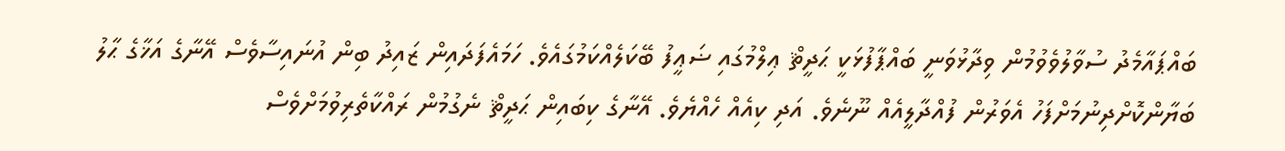ބައްޕައާމެދު ސުވާލުވެވުމުން ވިދާޅުވަނީ ބައްޕާފުޅަކީ ޙަދީޘް ޢިލްމުގައި ޟަޢީފު ބޭކަލެއްކަމުގައެވެ. ހަމައެފަދައިން ޒައިދު ބިން އުނައިސާވެސް އޭނާގެ އަޚާގެ ޙާލު ބަޔާންކޮށްދިނުމަށްފަހު އެވަރުން ފުއްދާލީއެއް ނޫނެވެ. އަދި ކިއެއް ހެއްޔެވެ. އޭނާގެ ކިބައިން ޙަދީޘް ނެގުމުން ރައްކާތެރިވުމަށްވެސް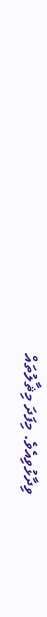ވިދާޅުވިއެވެ. މިފަދަ މިޘާލުތައް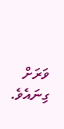ވަރަށް ގިނައެވެ.